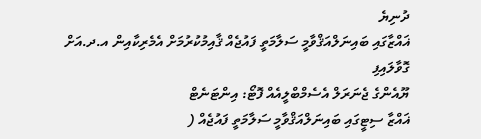ދުނިޔެ
ޣައްޒާގައި ބައިނަލްއަޤްވާމީ ސަލާމަތީ ފައުޖެއް ޤާއިމުކުރުމަށް އެމެރިކާއިން އ.ދ.އަށް ގޮވާލައިފި
ޔޫއެންގެ ޖެނަރަލް އެސެމްބްލީއެއް ފޮޓޯ: އިންޓަނެޓް
ޣައްޒާ ސިޓީގައި ބައިނަލްއަޤްވާމީ ސަލާމަތީ ފައުޖެއް (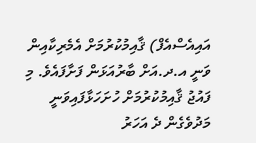އައިއެސްއެފް) ޤާއިމުކުރުމަށް އެމެރިކާއިން ވަނީ އ.ދ.އަށް ބާރުއަޅަން ފަށާފައެވެ. މި ފައުޖު ޤާއިމުކުރުމަށް ހުށަހަޅާފައިވަނީ މަދުވެގެން ދެ އަހަރު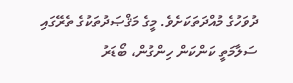ދުވަހުގެ މުއްދަތަކަށެވެ. މީގެ މަޤްޞަދުތަކުގެ ތެރޭގައި ސަލާމަތީ ކަންކަން ހިންގުން، ބޯޑަރު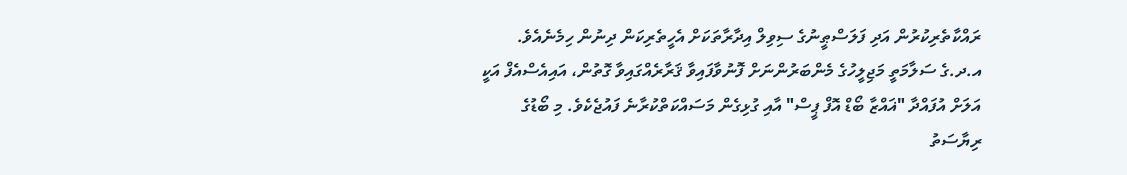ރައްކާތެރިކުރުން އަދި ފަލަސްޠީނުގެ ސިވިލް އިދާރާތަކަށް އެހީތެރިކަން ދިނުން ހިމެނެއެވެ.
އ.ދ.ގެ ސަލާމަތީ މަޖިލީހުގެ މެންބަރުންނަށް ފޮނުވާފައިވާ ޤަރާރެއްގައިވާ ގޮތުން، އައިއެސްއެފް އަކީ އަލަށް އުފައްދާ "ޣައްޒާ ބޯޑް އޮފް ޕީސް" އާއި ގުޅިގެން މަސައްކަތްކުރާނެ ފައުޖެކެވެ. މި ބޯޑުގެ ރިޔާސަތު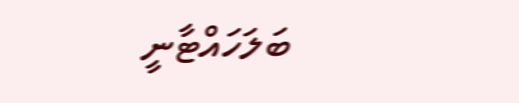ބަލަހައްޓާނީ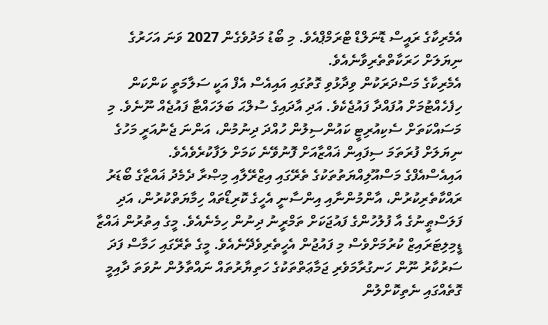އެމެރިކާގެ ރައީސް ޑޮނަލްޑް ޓްރަމްޕްއެވެ. މި ބޯޑު މަދުވެގެން 2027 ވަނަ އަހަރުގެ ނިޔަލަށް ހަރަކާތްތެރިވާނެއެވެ.
އެމެރިކާގެ މަސްދަރަކުން ވިދާޅުވި ގޮތުގައި އައިއެސް އެފް އަކީ ސަލާމަތީ ކަންކަން ހިފެހެއްޓުމަށް އުފައްދާ ފައުޖެކެވެ. އަދި އާދައިގެ ސުލްޙަ ބަލަހައްޓާ ފައުޖެއް ނޫނެވެ. މި މަސައްކަތަށް ސެކިއުރިޓީ ކައުންސިލުން ހުއްދަ ދިނުމުން، އަންނަ ޖެނުއަރީ މަހުގެ ނިޔަލަށް ފުރަތަމަ ސިފައިން ޣައްޒާއަށް ފޮނުވޭނެ ކަމަށް ލަފާކުރެވެއެވެ.
އައިއެސްއެފްގެ މަސްއޫލިއްޔަތުތަކުގެ ތެރޭގައި އިޒްރޭލާއި މިޞްރާ ދެމެދު ޣައްޒާގެ ބޯޑަރު ރައްކާތެރިކުރުން، އާންމުންނާއި އިންސާނީ އެހީގެ ކޮރިޑޯތައް ހިމާޔަތްކުރުން، އަދި ފަލަސްޠީނުގެ އާ ފުލުހުންގެ ފައުޖަކަށް ތަމްރީނު ދިނުން ހިމެނެއެވެ. މީގެ އިތުރުން ޣައްޒާ ޑީމިލިޓަރައިޒް ކުރުމަށްވެސް މި ފައުޖުން އެހީތެރިވެދޭނެއެވެ. މީގެ ތެރޭގައި ހަމާސް ފަދަ ސަރުކާރު ނޫން ހަނގުރާމަވެރި ޖަމާޢަތްތަކުގެ ހަތިޔާރުތައް ނައްތާލުން ނުވަތަ ދާއިމީ ގޮތެއްގައި ނެތިކޮށްލުން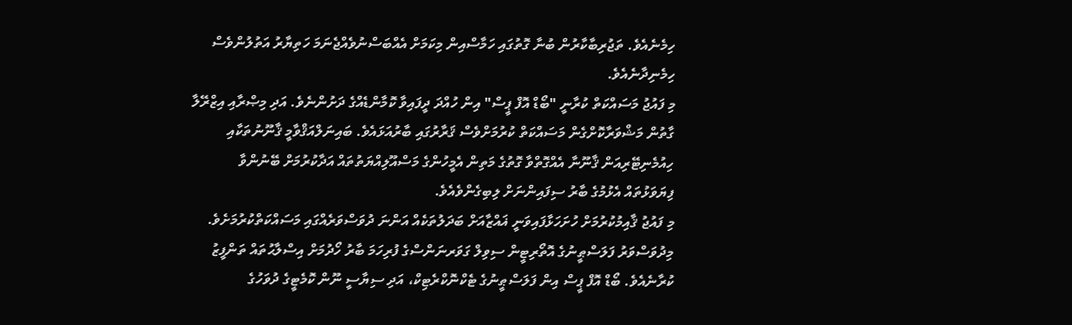ހިމެނެއެވެ. ތަޖުރިބާކާރުން ބުނާ ގޮތުގައި ހަމާސްއިން މިކަމަށް އެއްބަސްނުވެއްޖެނަމަ ހަތިޔާރު އަތުލުންވެސް ހިމެނިދާނެއެވެ.
މި ފައުޖު މަސައްކަތް ކުރާނީ "ބޯޑް އޮފް ޕީސް" އިން ހުއްދަ ދީފައިވާ ކޮމާންޑެއްގެ ދަށުންނެވެ. އަދި މިޞްރާއި އިޒްރޭލާ ގާތުން މަޝްވަރާކޮށްގެން މަސައްކަތް ކުރުމަށްވެސް ޤަރާރުގައި ބާރުއަޅައެވެ. ބައިނަލްއަޤްވާމީ ޤާނޫނުތަކާއި ހިއުމެނިޓޭރިއަން ޤާނޫނާ އެއްގޮތްވާ ގޮތުގެ މަތިން އެމީހުންގެ މަސްއޫލިއްޔަތުތައް އަދާކުރުމަށް ބޭނުންވާ ފިޔަވަޅުތައް އެޅުމުގެ ބާރު ސިފައިންނަށް ލިބިގެންވެއެވެ.
މި ފައުޖު ޤާއިމުކުރުމަށް ހުށަހަޅާފައިވަނީ ޣައްޒާއަށް ބަދަލުތަކެއް އަންނަ ދުވަސްވަރެއްގައި މަސައްކަތްކުރުމަށެވެ. މިދުވަސްވަރު ފަލަސްޠީނުގެ އޮތޯރިޓީން ސިވިލް ގަވަރނަންސްގެ ފުރިހަމަ ބާރު ހޯދުމަށް އިސްލާޙުތައް ތަންފީޒު ކުރާނެއެވެ. ބޯޑް އޮފް ޕީސް އިން ފަލަސްޠީނުގެ ޓެކްނޮކްރެޓިކް، އަދި ސިޔާސީ ނޫން ކޮމެޓީގެ ދުވަހުގެ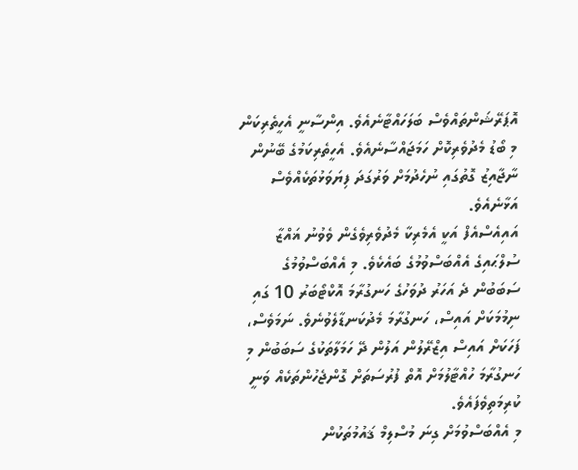އޮޕަރޭޝަންތައްވެސް ބަލަހައްޓާނެއެވެ. އިންސާނީ އެހީތެރިކަން މި ބޯޑު މެދުވެރިކޮށް ހަމަޖައްސާނެއެވެ. އެހީތެރިކަމުގެ ބޭނުން ނާޖާއިޒު ގޮތުގައި ނުހެދުމަށް ވަރުގަދަ ފިޔަވަޅުތަކެއްވެސް އަޅާނެއެވެ.
އައިއެސްއެފް އަކީ އެމެރިކާ މެދުވެރިވެގެން ވެވުނު ޣައްޒާ ސުލްޙައިގެ އެއްބަސްވުމުގެ ބައެކެވެ. މި އެއްބަސްވުމުގެ ސަބަބުން ދެ އަހަރު ދުވަހުގެ ހަނގުރާމަ އޮކްޓޯބަރު 10 ގައި ނިމުމަކަށް އައިސް، ހަނގުރާމަ މެދުކަނޑާލެވުނެވެ. ނަމަވެސް، ފަހަކަށް އައިސް އިޒްރޭލުން އަލުން ދޭ ހަމަލާތަކުގެ ސަބަބުން މި ހަނގުރާމަ ހުއްޓާލުމަށް އޮތް ފުރުސަތަށް ގޮންޖެހުންތަކެއް ވަނީ ކުރިމަތިވެފައެވެ.
މި އެއްބަސްވުމަށް ގިނަ މުސްލިމް ޤައުމުތަކުން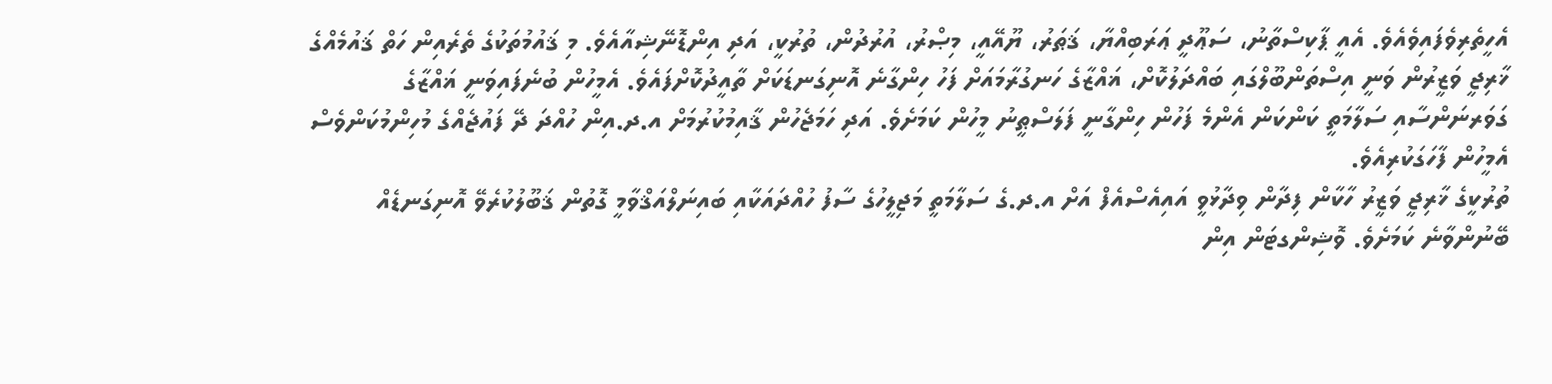އެހީތެރިވެފައިވެއެވެ. އެއީ ޕާކިސްތާނު، ސަޢޫދީ ޢަރަބިއްޔާ، ޤަޠަރު، ޔޫއޭއީ، މިޞްރު، އުރުދުން، ތުރުކީ، އަދި އިންޑޮނޭޝިއާއެވެ. މި ޤައުމުތަކުގެ ތެރެއިން ހަތް ޤައުމެއްގެ ޚާރިޖީ ވަޒީރުން ވަނީ އިސްތަންބޫލްގައި ބައްދަލުކޮށް، ޣައްޒާގެ ހަނގުރާމައަށް ފަހު ހިންގާނެ އޮނިގަނޑަކަށް ތާއީދުކޮށްފައެވެ. އެމީހުން ބުނެފައިވަނީ ޣައްޒާގެ ގަވަރނަންސާއި ސަލާމަތީ ކަންކަން އެންމެ ފަހުން ހިންގާނީ ފަލަސްޠީނު މީހުން ކަމަށެވެ. އަދި ހަމަޖެހުން ޤާއިމުކުރުމަށް އ.ދ.އިން ހުއްދަ ދޭ ފައުޖެއްގެ މުހިންމުކަންވެސް އެމީހުން ފާހަގަކުރިއެވެ.
ތުރުކީގެ ޚާރިޖީ ވަޒީރު ހާކާން ފިދާން ވިދާޅުވީ އައިއެސްއެފް އަށް އ.ދ.ގެ ސަލާމަތީ މަޖިލީހުގެ ސާފު ހުއްދައަކާއި ބައިނަލްއަޤްވާމީ ގޮތުން ޤަބޫލުކުރެވޭ އޮނިގަނޑެއް ބޭނުންވާނެ ކަމަށެވެ. ވޮޝިންގޓަން އިން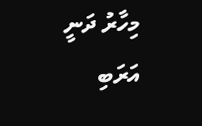މިހާރު ދަނީ އަރަބި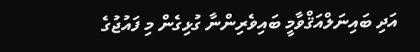އަދި ބައިނަލްއަޤްވާމީ ބައިވެރިންނާ ގުޅިގެން މި ފައުޖުގެ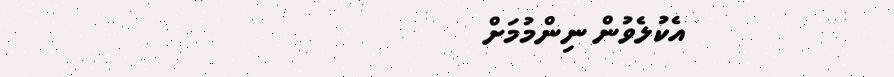އެކުލެވުން ނިންމުމަށް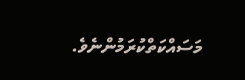މަސައްކަތްކުރަމުންނެވެ.